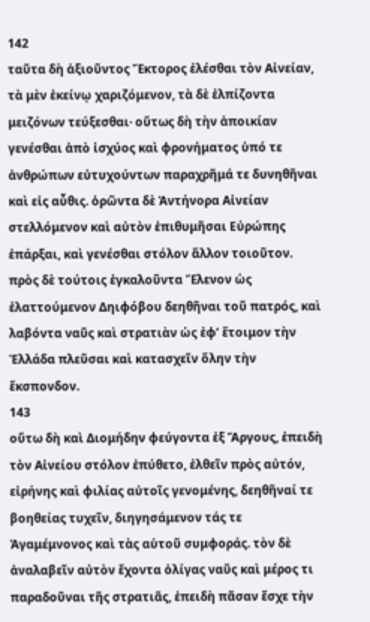142
ταῦτα δὴ ἀξιοῦντος Ἕκτορος ἑλέσθαι τὸν Αἰνείαν, τὰ μὲν ἐκείνῳ χαριζόμενον, τὰ δὲ ἐλπίζοντα μειζόνων τεύξεσθαι· οὕτως δὴ τὴν ἀποικίαν γενέσθαι ἀπὸ ἰσχύος καὶ φρονήματος ὑπό τε ἀνθρώπων εὐτυχούντων παραχρῆμά τε δυνηθῆναι καὶ εἰς αὖθις. ὁρῶντα δὲ Ἀντήνορα Αἰνείαν στελλόμενον καὶ αὐτὸν ἐπιθυμῆσαι Εὐρώπης ἐπάρξαι, καὶ γενέσθαι στόλον ἄλλον τοιοῦτον. πρὸς δὲ τούτοις ἐγκαλοῦντα Ἕλενον ὡς ἐλαττούμενον Δηιφόβου δεηθῆναι τοῦ πατρός, καὶ λαβόντα ναῦς καὶ στρατιὰν ὡς ἐφʼ ἕτοιμον τὴν Ἑλλάδα πλεῦσαι καὶ κατασχεῖν ὅλην τὴν ἔκσπονδον.
143
οὕτω δὴ καὶ Διομήδην φεύγοντα ἐξ Ἄργους, ἐπειδὴ τὸν Αἰνείου στόλον ἐπύθετο, ἐλθεῖν πρὸς αὐτόν, εἰρήνης καὶ φιλίας αὐτοῖς γενομένης, δεηθῆναί τε βοηθείας τυχεῖν, διηγησάμενον τάς τε Ἀγαμέμνονος καὶ τὰς αὑτοῦ συμφοράς. τὸν δὲ ἀναλαβεῖν αὐτὸν ἔχοντα ὀλίγας ναῦς καὶ μέρος τι παραδοῦναι τῆς στρατιᾶς, ἐπειδὴ πᾶσαν ἔσχε τὴν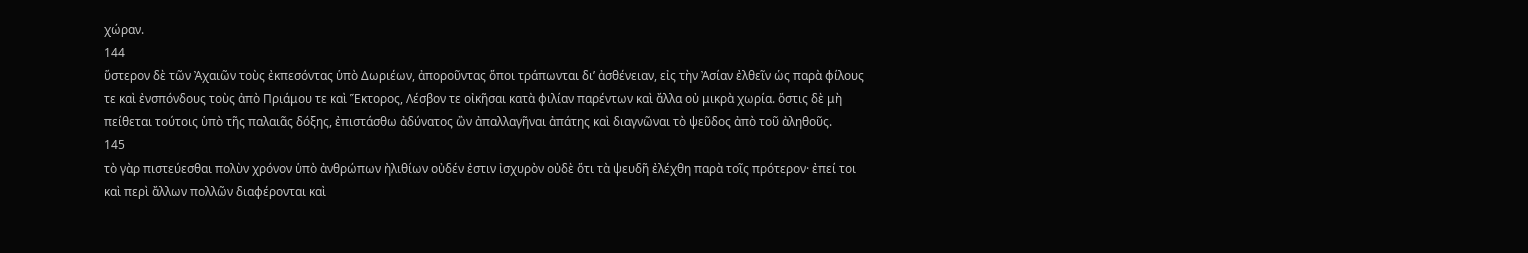χώραν.
144
ὕστερον δὲ τῶν Ἀχαιῶν τοὺς ἐκπεσόντας ὑπὸ Δωριέων, ἀποροῦντας ὅποι τράπωνται δι’ ἀσθένειαν, εἰς τὴν Ἀσίαν ἐλθεῖν ὡς παρὰ φίλους τε καὶ ἐνσπόνδους τοὺς ἀπὸ Πριάμου τε καὶ Ἕκτορος, Λέσβον τε οἰκῆσαι κατὰ φιλίαν παρέντων καὶ ἄλλα οὐ μικρὰ χωρία. ὅστις δὲ μὴ πείθεται τούτοις ὑπὸ τῆς παλαιᾶς δόξης, ἐπιστάσθω ἀδύνατος ὢν ἀπαλλαγῆναι ἀπάτης καὶ διαγνῶναι τὸ ψεῦδος ἀπὸ τοῦ ἀληθοῦς.
145
τὸ γὰρ πιστεύεσθαι πολὺν χρόνον ὑπὸ ἀνθρώπων ἠλιθίων οὐδέν ἐστιν ἰσχυρὸν οὐδὲ ὅτι τὰ ψευδῆ ἐλέχθη παρὰ τοῖς πρότερον· ἐπεί τοι καὶ περὶ ἄλλων πολλῶν διαφέρονται καὶ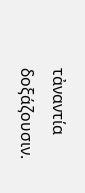τἀναντία δοξάζουσιν.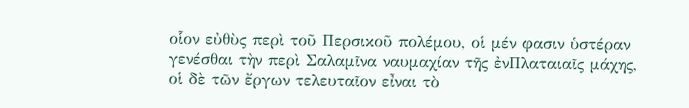οἷον εὐθὺς περὶ τοῦ Περσικοῦ πολέμου, οἱ μέν φασιν ὑστέραν γενέσθαι τὴν περὶ Σαλαμῖνα ναυμαχίαν τῆς ἐνΠλαταιαῖς μάχης, οἱ δὲ τῶν ἔργων τελευταῖον εἶναι τὸ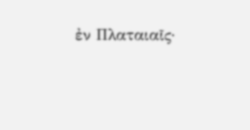ἐν Πλαταιαῖς·